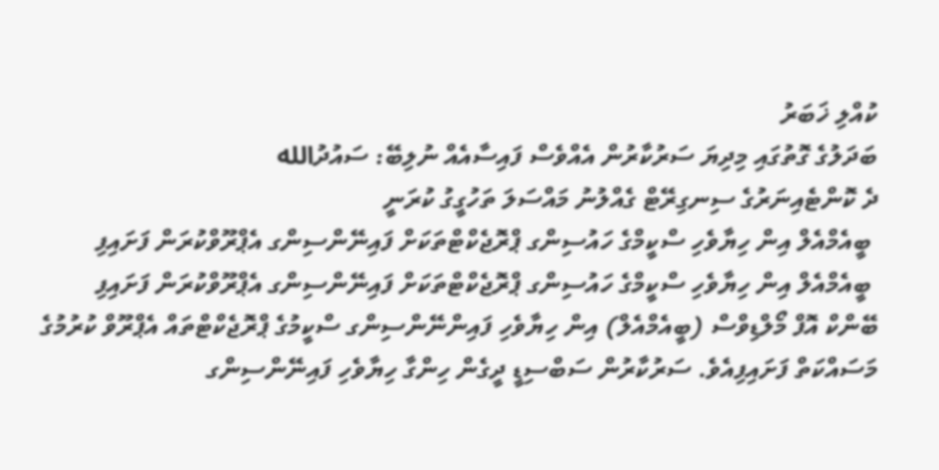ކުއްލި ޚަބަރު
ބަދަލުގެ ގޮތުގައި މިދިޔަ ސަރުކާރުން އެއްވެސް ފައިސާއެއް ނުލިބޭ: ސައުދުالله
ދެ ކޮންޓެއިނަރުގެ ސިނގިރޭޓް ގެއްލުނު މައްސަލަ ތަހުގީގު ކުރަނީ
 ބީއެމްއެލް އިން ހިޔާވެހި ސްކީމްގެ ހައުސިންގ ޕްރޮޖެކްޓްތަކަށް ފައިނޭންސިންގ އެޕްރޫވްކުރަން ފަށައިފި
 ބީއެމްއެލް އިން ހިޔާވެހި ސްކީމްގެ ހައުސިންގ ޕްރޮޖެކްޓްތަކަށް ފައިނޭންސިންގ އެޕްރޫވްކުރަން ފަށައިފި
ބޭންކް އޮފް މޯލްޑިވްސް (ބީއެމްއެލް) އިން ހިޔާވެހި ފައިންނޭންސިންގ ސްކީމުގެ ޕްރޮޖެކްޓްތައް އެޕްރޫވް ކުރުމުގެ މަސައްކަތް ފަށައިފިއެވެ. ސަރުކާރުން ސަބްސިޑީ ދީގެން ހިންގާ ހިޔާވެހި ފައިނޭންސިންގ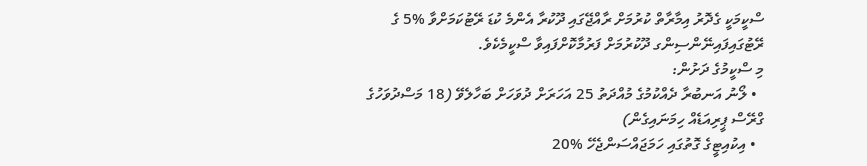ސްކީމަކީ ގެދޮރު އިމާރާތް ކުރުމަށް ރާއްޖޭގައި ދޫކުރާ އެންމެ ކުޑަ ރޭޓުކަމަށްވާ %5 ގެ ރޭޓުގައިފައިނޭންސިންގ ދޫކުރުމަށް ފަރުމާކޮށްފައިވާ ސްކީމެކެވެ.
މި ސްކީމުގެ ދަށުން:
  • ލޯނު އަނބުރާ ދެއްކުމުގެ މުއްދަތު 25 އަހަރަށް ދުވަހަށް ބަހާލެވޭ (18 މަސްދުވަހުގެ ގްރޭސް ޕީރިއަޑެއް ހިމަނައިގެން)
  • އިކުއިޓީގެ ގޮތުގައި ހަމަޖައްސަންޖެހޭ %20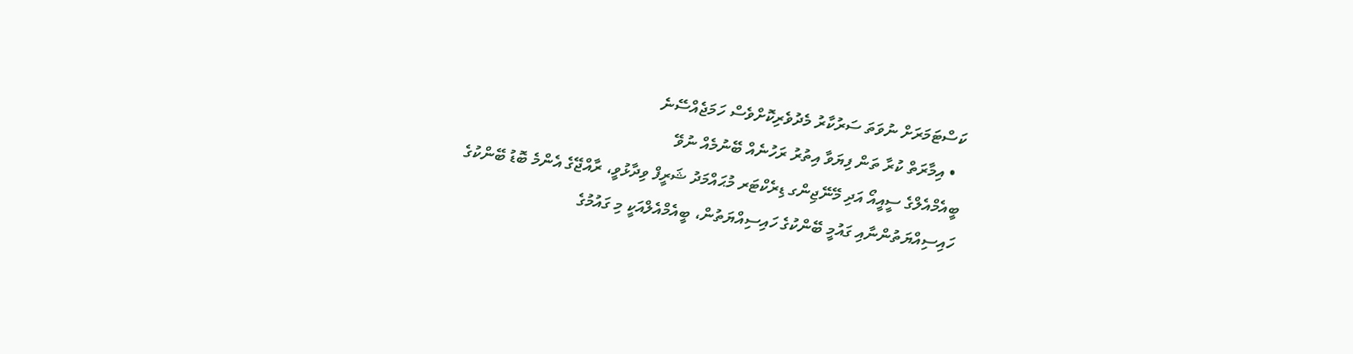ކަސްޓަމަރަށް ނުވަތަ ސަރުކާރު މެދުވެރިކޮށްވެސް ހަމަޖެއްސޭނެ
  • އިމާރަތް ކުރާ ތަން ފިޔަވާ އިތުރު ރަހުނެއް ބޭނުމެއް ނުވޭ
ބީއެމްއެލްގެ ސީއީއޯ އަދި މޭނޭޖިންގ ޑިރެކްޓަރ މުޙައްމަދު ޝަރީފް ވިދާޅުވީ، ރާއްޖޭގެ އެންމެ ބޮޑު ބޭންކުގެ ހައިސިއްޔަތުންނާއި ގައުމީ ބޭންކުގެ ހައިސިއްޔަތުން، ބީއެމްއެލްއަކީ މި ގައުމުގެ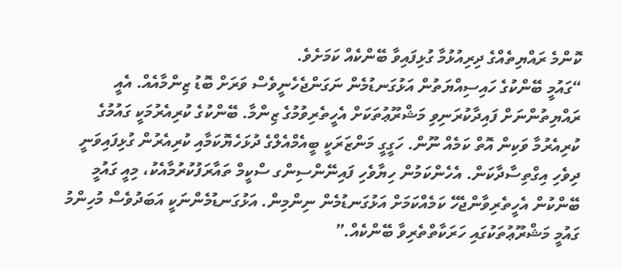ކޮންމެ ރައްޔިތެއްގެ ދިރިއުޅުމާ ގުޅިފައިވާ ބޭންކެއް ކަމަށެވެ.
“ގައުމީ ބޭންކުގެ ހައިސިއްޔަތުން އަޅުގަނޑުމެން ނަގަންޖެހެނީވެސް ވަރަށް ބޮޑު ޒިންމާއެއް. އެއީ ރައްޔިތުންނަށް ފައިދާކުރަނިވި މަޝްރޫޢުތަކަށް އެހީތެރިވުމުގެ ޒިންމާ. ބޭންކުގެ ކުރިއެރުމަކީ ގައުމުގެ ކުރިއެރުމާ ވަކިން އޮތް ކަމެއް ނޫން. ހަގީގީ މަންޒަރަކީ ބީއެމްއެލްގެ ދުޅަހެޔޮކަމާއި ކުރިއެރުން ގުޅިފައިވަނީ ދިވެހި އިގްތިސާދާކަން. އެހެންކަމުން ހިޔާވެހި ފައިނޭންސިންގ ސްކީމް ތައާރަފުކުރުމާއެކު، މިއީ ގައުމީ ބޭންކުން އެހީތެރިވާންޖެހޭ ކަމެއްކަމަށް އަޅުގަނޑުމެން ނިންމިން. އަޅުގަނޑުމެންނަކީ އަބަދުވެސް މުހިންމު ގައުމީ މަޝްރޫޢުތަކުގައި ހަރަކާތްތެރިވާ ބޭންކެއް.”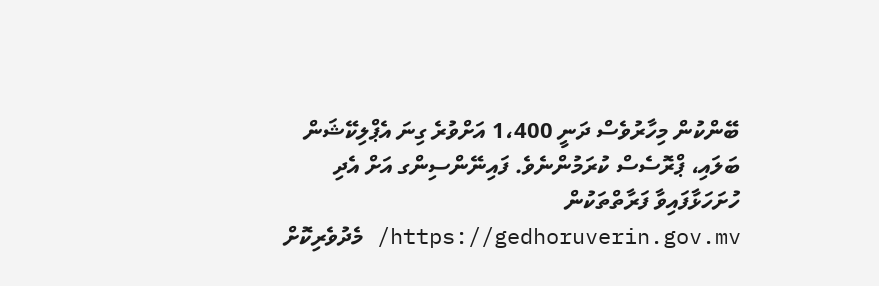ބޭންކުން މިހާރުވެސް ދަނީ 1،400 އަށްވުރެ ގިނަ އެޕްލިކޭޝަން ބަލައި، ޕްރޮސެސް ކުރަމުންނެވެ. ފައިނޭންސިންގ އަށް އެދި ހުށަހަޅާފައިވާ ފަރާތްތަކުން https://gedhoruverin.gov.mv/ މެދުވެރިކޮށް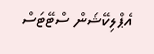އެޕްލިކޭޝަން ސްޓޭޓަސް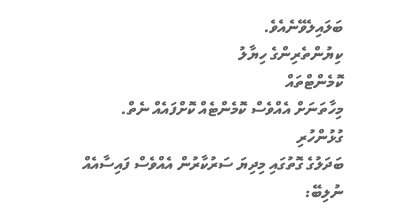ބަލައިލެވޭނެއެވެ.
ކިޔުންތެރިންގެ ހިޔާލު
ކޮމެންޓްތައް
މިހާތަނަށް އެއްވެސް ކޮމެންޓެއް ކޮށްފައެއް ނެތް.
ގުޅުންހުރި
ބަދަލުގެ ގޮތުގައި މިދިޔަ ސަރުކާރުން އެއްވެސް ފައިސާއެއް ނުލިބޭ: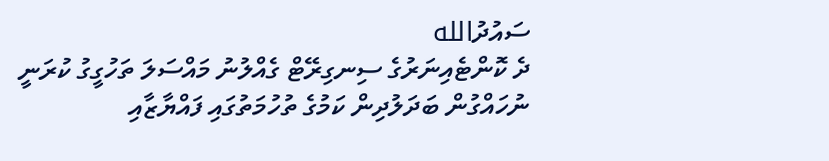ސައުދުالله
ދެ ކޮންޓެއިނަރުގެ ސިނގިރޭޓް ގެއްލުނު މައްސަލަ ތަހުގީގު ކުރަނީ
ނުހައްގުން ބަދަލުދިން ކަމުގެ ތުހުމަތުގައި ފައްޔާޒާއި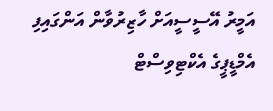އަމީރު އޭސީސީއަށް ހާޒިރުވާން އަންގައިފި
އެމްޑީޕީގެ އެކްޓިވިސްޓް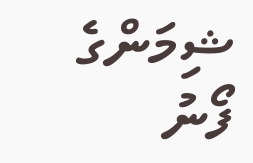ޝިމަންގެ ފޯނު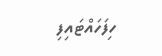ހިފަހައްޓައިފި